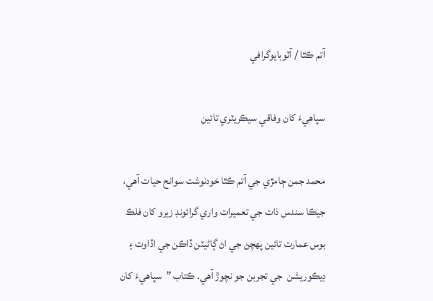آتم ڪٿا / آٽوبايوگرافي

سپاھيءَ کان وفاقي سيڪريٽري تائين

محمد جمن ڄامڙي جي آتم ڪٿا خودنوشت سوانح حيات آهي، جيڪا سندس ذات جي تعميرات واري گرائونڊ زيرو کان فلڪ بوس عمارت تائين پهچڻ جي اڻ ڳاڻيٽن ڏاڪن جي اڏاوت ۽ ڊيڪوريشن  جي تجربن جو نچوڙ آهي. ڪتاب ”سپاهيءَ کان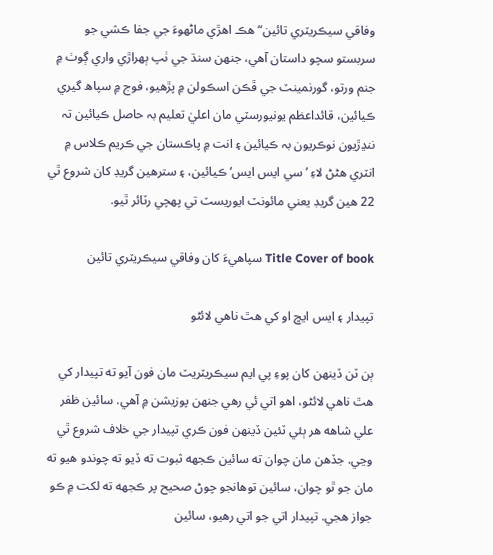وفاقي سيڪريٽري تائين“ هڪ اهڙي ماڻھوءَ جي جفا ڪشي جو سربستو سچو داستان آهي، جنھن سنڌ جي ٺپ ٻھراڙي واري ڳوٺ ۾ جنم ورتو، گورنمينٽ جي ڦڪن اسڪولن ۾ پڙهيو، فوج ۾ سپاھ گيري ڪيائين، قائداعظم يونيورسٽي مان اعليٰ تعليم بہ حاصل ڪيائين تہ ننڍڙيون نوڪريون بہ ڪيائين ۽ انت ۾ پاڪستان جي ڪريم ڪلاس ۾ انٽري هڻڻ لاءِ ’سي ايس ايس‘ ڪيائين، ۽ سترهين گريڊ کان شروع ٿي 22 هين گريڊ يعني مائونٽ ايوريسٽ تي پهچي رٽائر ٿيو.

Title Cover of book سپاھيءَ کان وفاقي سيڪريٽري تائين

تپيدار ۽ ايس ايڇ او کي هٿ ناھي لائڻو

ٻن ٽن ڏينھن کان پوءِ پي ايم سيڪريٽريٽ مان فون آيو ته تپيدار کي هٿ ناهي لائڻو، اهو اتي ئي رهي جنھن پوزيشن ۾ آهي. سائين ظفر علي شاهه هر ٻئي ٽئين ڏينھن فون ڪري تپيدار جي خلاف شروع ٿي وڃي. جڏهن مان چوان ته سائين ڪجھه ثبوت ته ڏيو ته چوندو هيو ته مان جو ٿو چوان، سائين توهانجو چوڻ صحيح پر ڪجھه ته لکت ۾ ڪو جواز هجي. تپيدار اتي جو اتي رهيو، سائين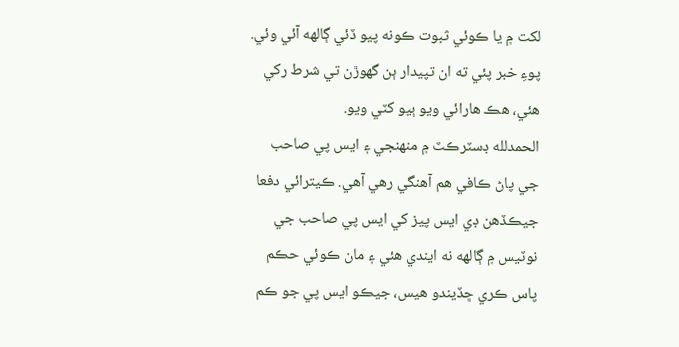لکت ۾ يا ڪوئي ثبوت ڪونه پيو ڏئي ڳالھه آئي وئي. پوءِ خبر پئي ته ان تپيدار ٻن گھوڙن تي شرط رکي هئي، هڪ هارائي ويو ٻيو کٽي ويو.
الحمدلله ڊسٽرڪٽ ۾ منھنجي ۽ ايس پي صاحب جي پاڻ ڪافي هم آهنگي رهي آهي. ڪيترائي دفعا جيڪڏهن ڊي ايس پيز کي ايس پي صاحب جي نوٽيس ۾ ڳالھه نه ايندي هئي ۽ مان ڪوئي حڪم پاس ڪري ڇڏيندو هيس، جيڪو ايس پي جو ڪم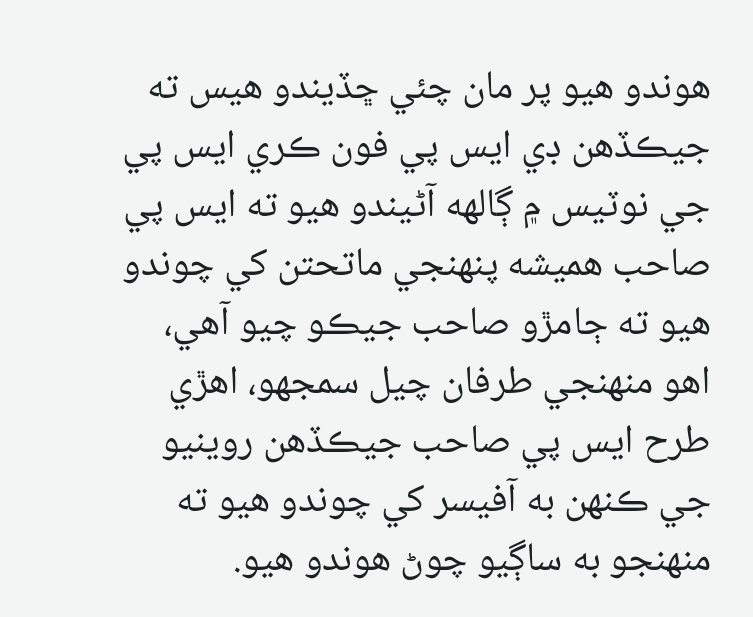هوندو هيو پر مان چئي ڇڏيندو هيس ته جيڪڏهن ڊي ايس پي فون ڪري ايس پي جي نوٽيس ۾ ڳالھه آڻيندو هيو ته ايس پي صاحب هميشه پنھنجي ماتحتن کي چوندو هيو ته ڄامڙو صاحب جيڪو چيو آهي، اهو منھنجي طرفان چيل سمجھو، اهڙي طرح ايس پي صاحب جيڪڏهن روينيو جي ڪنھن به آفيسر کي چوندو هيو ته منھنجو به ساڳيو چوڻ هوندو هيو.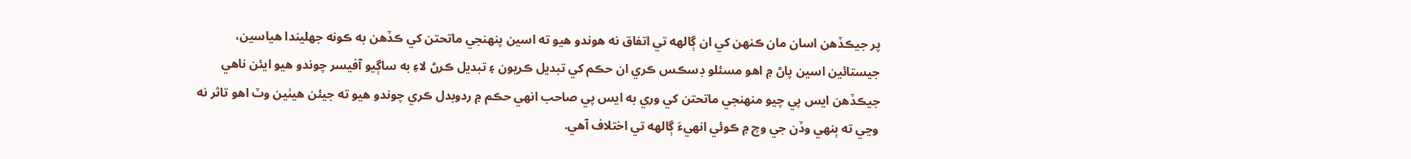پر جيڪڏهن اسان مان ڪنھن کي ان ڳالھه تي اتفاق نه هوندو هيو ته اسين پنھنجي ماتحتن کي ڪڏهن به ڪونه جھليندا هياسين، جيستائين اسين پاڻ ۾ اهو مسئلو ڊسڪس ڪري ان حڪم کي تبديل ڪريون ۽ تبديل ڪرڻ لاءِ به ساڳيو آفيسر چوندو هيو ايئن ناهي جيڪڏهن ايس پي چيو منھنجي ماتحتن کي وري به ايس پي صاحب انھي حڪم ۾ ردوبدل ڪري چوندو هيو ته جيئن هيٺين وٽ اهو تاثر نه وڃي ته ٻنھي وڏن جي وچ ۾ ڪوئي انھيءَ ڳالھه تي اختلاف آهي.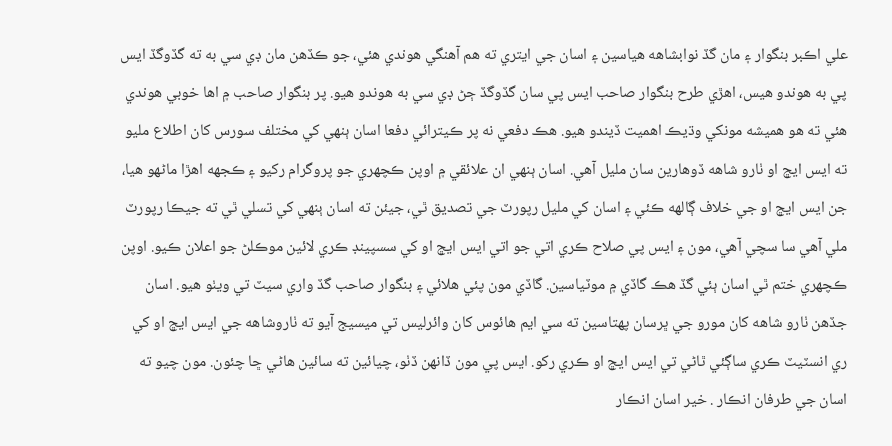علي اڪبر بنگوار ۽ مان گڏ نوابشاهه هياسين ۽ اسان جي ايتري ته هم آهنگي هوندي هئي، جو ڪڏهن مان ڊي سي به ته گڏوگڏ ايس پي به هوندو هيس، اهڙي طرح بنگوار صاحب ايس پي سان گڏوگڏ ڄڻ ڊي سي به هوندو هيو. پر بنگوار صاحب ۾ اها خوبي هوندي هئي ته هو هميشه مونکي وڌيڪ اهميت ڏيندو هيو. هڪ دفعي نه پر ڪيترائي دفعا اسان ٻنھي کي مختلف سورس کان اطلاع مليو ته ايس ايڇ او ٺارو شاهه ڏوهارين سان مليل آهي. اسان ٻنھي ان علائقي ۾ اوپن ڪچھري جو پروگرام رکيو ۽ ڪجھه اهڙا ماڻھو هيا، جن ايس ايڇ او جي خلاف ڳالھه ڪئي ۽ اسان کي مليل رپورٽ جي تصديق ٿي، جيئن ته اسان ٻنھي کي تسلي ٿي ته جيڪا رپورٽ ملي آهي سا سچي آهي، مون ۽ ايس پي صلاح ڪري اتي جو اتي ايس ايڇ او کي سسپينڊ ڪري لائين موڪلڻ جو اعلان ڪيو. اوپن ڪچھري ختم ٿي اسان ٻئي گڏ هڪ گاڏي ۾ موٽياسين. گاڏي مون پئي هلائي ۽ بنگوار صاحب گڏ واري سيٽ تي ويٺو هيو. اسان جڏهن ٺارو شاهه کان مورو جي ڀرسان پھتاسين ته سي ايم هائوس کان وائرليس تي ميسيج آيو ته ٺاروشاهه جي ايس ايڇ او کي ري انسٽيٽ ڪري ساڳئي ٿاڻي تي ايس ايڇ او ڪري رکو. ايس پي مون ڏانھن ڏٺو، چيائين ته سائين هاڻي ڇا چئون. مون چيو ته اسان جي طرفان انڪار . خير اسان انڪار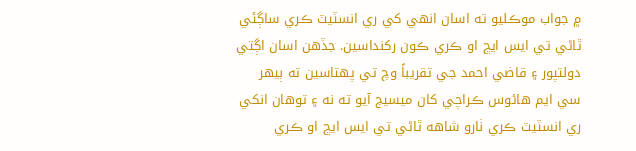۾ جواب موڪليو ته اسان انھي کي ري انسٽيٽ ڪري ساڳئي ٿاڻي تي ايس ايڇ او ڪري ڪون رکنداسين. جڏهن اسان اڳتي دولتپور ۽ قاضي احمد جي تقريباً وچ تي پھتاسين ته ٻيھر سي ايم هائوس ڪراچي کان ميسيج آيو ته نه ۽ توهان انکي ري انسٽيٽ ڪري ٺارو شاهه ٿاڻي تي ايس ايڇ او ڪري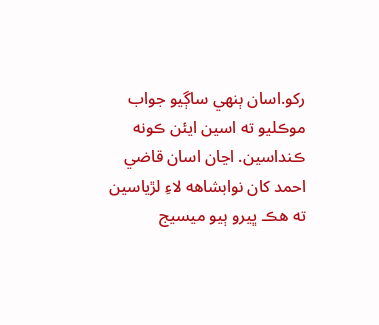رکو.اسان ٻنھي ساڳيو جواب موڪليو ته اسين ايئن ڪونه ڪنداسين. اڃان اسان قاضي احمد کان نوابشاهه لاءِ لڙياسين ته هڪ ڀيرو ٻيو ميسيج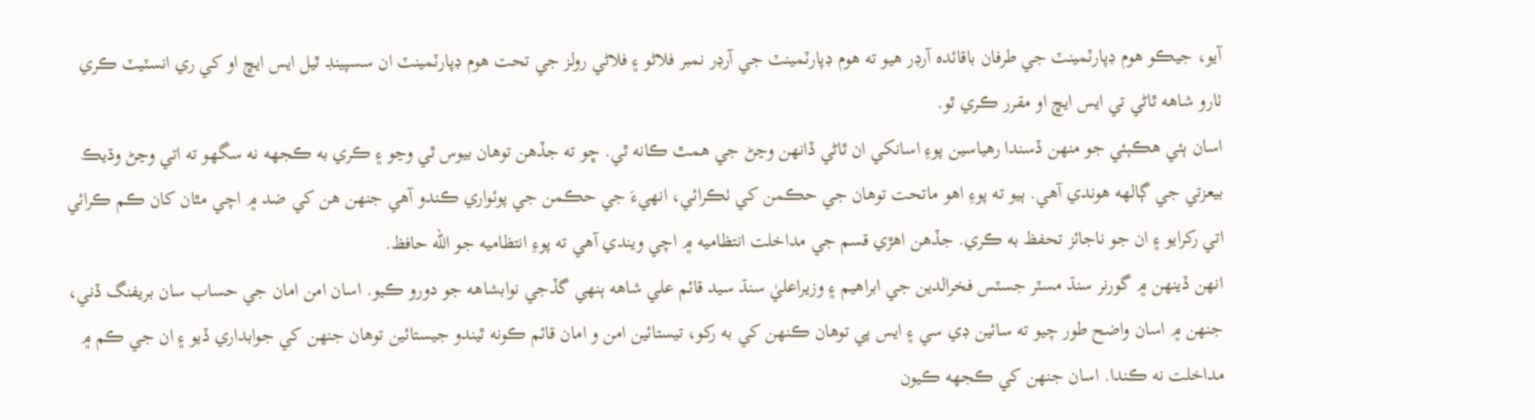آيو، جيڪو هوم ڊپارٽمينٽ جي طرفان باقائده آرڊر هيو ته هوم ڊپارٽمينٽ جي آرڊر نمبر فلاڻو ۽ فلاڻي رولز جي تحت هوم ڊپارٽمينٽ ان سسپينڊ ٿيل ايس ايڇ او کي ري انسٽيٽ ڪري ٺارو شاهه ٿاڻي تي ايس ايڇ او مقرر ڪري ٿو.
اسان ٻئي هڪٻئي جو منھن ڏسندا رهياسين پوءِ اسانکي ان ٿاڻي ڏانھن وڃڻ جي همٿ ڪانه ٿي. ڇو ته جڏهن توهان بيوس ٿي وڃو ۽ ڪري به ڪجھه نه سگھو ته اتي وڃڻ وڌيڪ بيعزتي جي ڳالھه هوندي آهي. ٻيو ته پوءِ اهو ماتحت توهان جي حڪمن کي ٺڪرائي، انھيءَ جي حڪمن جي پوئواري ڪندو آهي جنھن هن کي ضد ۾ اچي مٿان کان ڪم ڪرائي اتي رکرايو ۽ ان جو ناجائز تحفظ به ڪري. جڏهن اهڙي قسم جي مداخلت انتظاميه ۾ اچي ويندي آهي ته پوءِ انتظاميه جو الله حافظ.
انھن ڏينھن ۾ گورنر سنڌ مسٽر جسٽس فخرالدين جي ابراهيم ۽ وزيراعليٰ سنڌ سيد قائم علي شاهه ٻنھي گڏجي نوابشاهه جو دورو ڪيو. اسان امن امان جي حساب سان بريفنگ ڏني، جنھن ۾ اسان واضح طور چيو ته سائين ڊي سي ۽ ايس پي توهان ڪنھن کي به رکو، تيستائين امن و امان قائم ڪونه ٿيندو جيستائين توهان جنھن کي جوابداري ڏيو ۽ ان جي ڪم ۾ مداخلت نه ڪندا. اسان جنھن کي ڪجھه ڪيون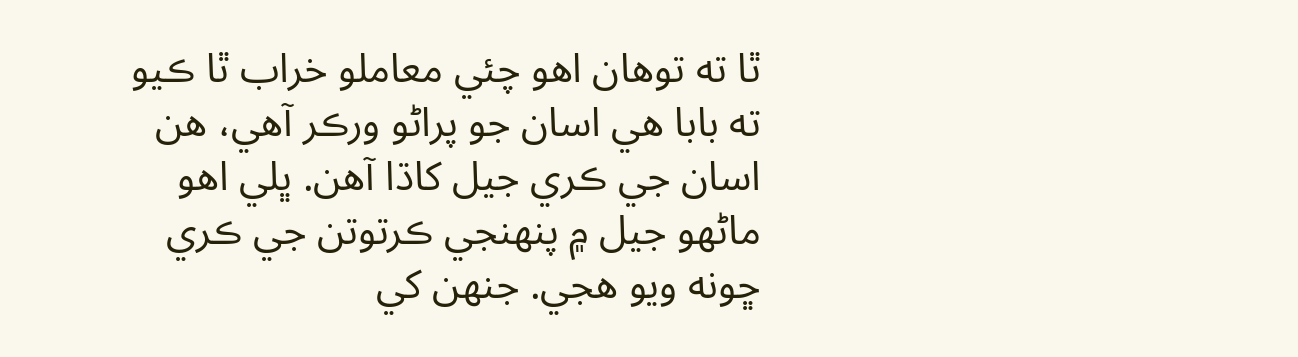ٿا ته توهان اهو چئي معاملو خراب ٿا ڪيو ته بابا هي اسان جو پراڻو ورڪر آهي، هن اسان جي ڪري جيل کاڌا آهن. ڀلي اهو ماڻھو جيل ۾ پنھنجي ڪرتوتن جي ڪري ڇونه ويو هجي. جنھن کي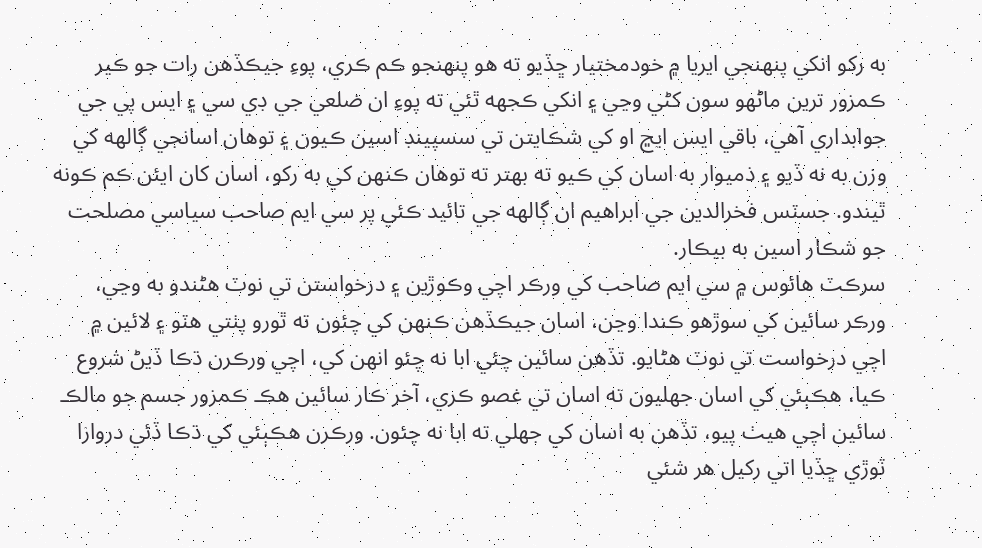به رکو انکي پنھنجي ايريا ۾ خودمختيار ڇڏيو ته هو پنھنجو ڪم ڪري، پوءِ جيڪڏهن رات جو ڪير ڪمزور ترين ماڻھو سون کڻي وڃي ۽ انکي ڪجھه ٿئي ته پوءِ ان ضلعي جي ڊي سي ۽ ايس پي جي جوابداري آهي، باقي ايس ايڇ او کي شڪايتن تي سسپينڊ اسين ڪيون ۽ توهان اسانجي ڳالھه کي وزن به نه ڏيو ۽ ذميوار به اسان کي ڪيو ته بھتر ته توهان ڪنھن کي به رکو، اسان کان ايئن ڪم ڪونه ٿيندو. جسٽس فخرالدين جي ابراهيم ان ڳالھه جي تائيد ڪئي پر سي ايم صاحب سياسي مصلحت جو شڪار اسين به بيڪار.
سرڪٽ هائوس ۾ سي ايم صاحب کي ورڪر اچي وڪوڙين ۽ درخواستن تي نوٽ هڻندو به وڃي، ورڪر سائين کي سوڙهو ڪندا وڃن، اسان جيڪڏهن ڪنھن کي چئون ته ٿورو پٺتي هٽو ۽ لائين ۾ اچي درخواست تي نوٽ هڻايو. تڏهن سائين چئي ابا نه چئو انھن کي، اچي ورڪرن ڌڪا ڏيڻ شروع ڪيا، هڪٻئي کي اسان جھليون ته اسان تي غصو ڪري، آخر ڪار سائين هڪ ڪمزور جسم جو مالڪ سائين اچي هيٺ پيو، تڏهن به اسان کي جھلي ته ابا نه چئون. ورڪرن هڪٻئي کي ڌڪا ڏئي دروازا ٽوڙي ڇڏيا اتي رکيل هر شئي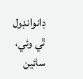ڊانوانڊول ٿي وئي، سائين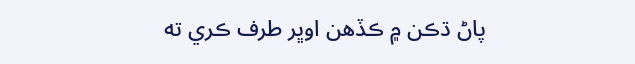پاڻ ڌڪن ۾ ڪڏهن اوڀر طرف ڪري ته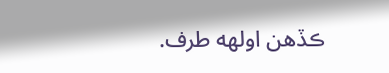ڪڏهن اولھه طرف.